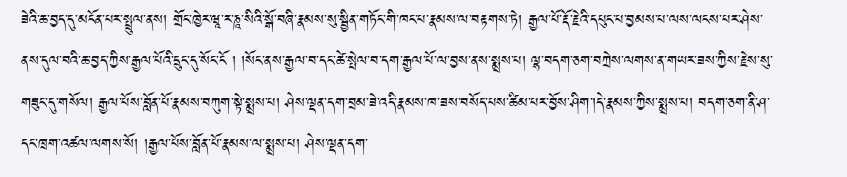ཟེའི་ཆ་བྱད་དུ་མངོན་པར་སྤྲུལ་ནས། གྲོང་ཁྱེར་ཝཱ་ར་ཎཱ་སིའི་སྒོ་བཞི་རྣམས་སུ་སྦྱིན་གཏོང་གི་ཁང་པ་རྣམས་ལ་བརྟགས་ཏེ། རྒྱལ་པོ་རྡོ་རྗེའི་དཔུང་པ་བྱམས་པ་ལས་ལངས་པར་ཤེས་ནས་དུལ་བའི་ཆ་བྱད་ཀྱིས་རྒྱལ་པོའི་དྲུང་དུ་སོང་ངོ ། །སོང་ནས་རྒྱལ་བ་དང་ཚེ་སྤེལ་བ་དག་རྒྱལ་པོ་ལ་བྱས་ནས་སྨྲས་པ། ལྷ་བདག་ཅག་བཀྲེས་ལགས་ན་གཡར་ཟས་ཀྱིས་རྗེས་སུ་གཟུང་དུ་གསོལ། རྒྱལ་པོས་བློན་པོ་རྣམས་བཀུག་སྟེ་སྨྲས་པ། ཤེས་ལྡན་དག་བྲམ་ཟེ་འདི་རྣམས་ཁ་ཟས་བསོད་པས་ཚིམ་པར་བྱོས་ཤིག་།དེ་རྣམས་ཀྱིས་སྨྲས་པ། བདག་ཅག་ནི་ཤ་དང་ཁྲག་འཚལ་ལགས་སོ། །རྒྱལ་པོས་བློན་པོ་རྣམས་ལ་སྨྲས་པ། ཤེས་ལྡན་དག་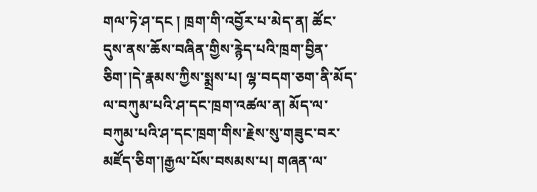གལ་ཏེ་ཤ་དང ། ཁྲག་གི་འབྱོར་པ་མེད་ན། ཚོང་དུས་ནས་ཆོས་བཞིན་གྱིས་རྙེད་པའི་ཁྲག་བྱིན་ཅིག་།དེ་རྣམས་ཀྱིས་སྨྲས་པ། ལྷ་བདག་ཅག་ནི་མོད་ལ་བཀུམ་པའི་ཤ་དང་ཁྲག་འཚལ་ན། མོད་ལ་བཀུམ་པའི་ཤ་དང་ཁྲག་གིས་རྗེས་སུ་གཟུང་བར་མཛོད་ཅིག་།རྒྱལ་པོས་བསམས་པ། གཞན་ལ་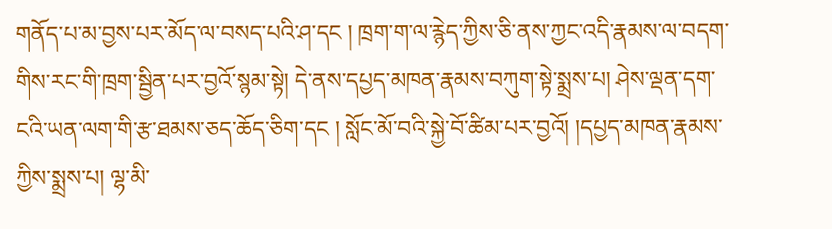གནོད་པ་མ་བྱས་པར་མོད་ལ་བསད་པའི་ཤ་དང ། ཁྲག་ག་ལ་རྙེད་ཀྱིས་ཅི་ནས་ཀྱང་འདི་རྣམས་ལ་བདག་གིས་རང་གི་ཁྲག་སྦྱིན་པར་བྱའོ་སྙམ་སྟེ། དེ་ནས་དཔྱད་མཁན་རྣམས་བཀུག་སྟེ་སྨྲས་པ། ཤེས་ལྡན་དག་ངའི་ཡན་ལག་གི་རྩ་ཐམས་ཅད་ཆོད་ཅིག་དང ། སློང་མོ་བའི་སྐྱེ་བོ་ཚིམ་པར་བྱའོ། །དཔྱད་མཁན་རྣམས་ཀྱིས་སྨྲས་པ། ལྷ་མི་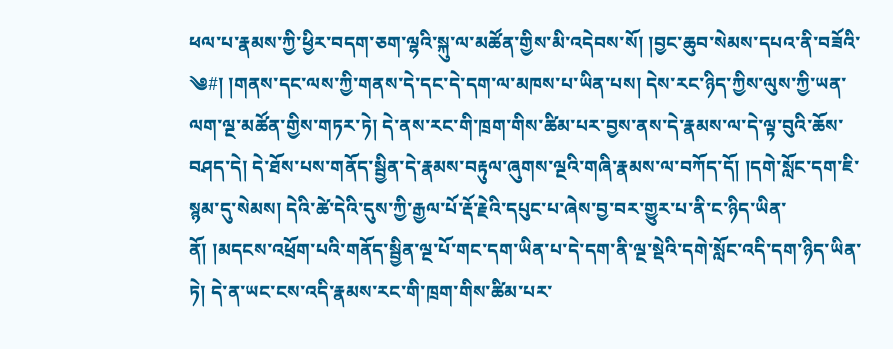ཕལ་པ་རྣམས་ཀྱི་ཕྱིར་བདག་ཅག་ལྷའི་སྐུ་ལ་མཚོན་གྱིས་མི་འདེབས་སོ། །བྱང་ཆུབ་སེམས་དཔའ་ནི་བཟོའི་
༄#། །གནས་དང་ལས་ཀྱི་གནས་དེ་དང་དེ་དག་ལ་མཁས་པ་ཡིན་པས། དེས་རང་ཉིད་ཀྱིས་ལུས་ཀྱི་ཡན་ལག་ལྔ་མཚོན་གྱིས་གཏར་ཏེ། དེ་ནས་རང་གི་ཁྲག་གིས་ཚིམ་པར་བྱས་ནས་དེ་རྣམས་ལ་དེ་ལྟ་བུའི་ཆོས་བཤད་དེ། དེ་ཐོས་པས་གནོད་སྦྱིན་དེ་རྣམས་བརྟུལ་ཞུགས་ལྔའི་གཞི་རྣམས་ལ་བཀོད་དོ། །དགེ་སློང་དག་ཇི་སྙམ་དུ་སེམས། དེའི་ཚེ་དེའི་དུས་ཀྱི་རྒྱལ་པོ་རྡོ་རྗེའི་དཔུང་པ་ཞེས་བྱ་བར་གྱུར་པ་ནི་ང་ཉིད་ཡིན་ནོ། །མདངས་འཕྲོག་པའི་གནོད་སྦྱིན་ལྔ་པོ་གང་དག་ཡིན་པ་དེ་དག་ནི་ལྔ་སྡེའི་དགེ་སློང་འདི་དག་ཉིད་ཡིན་ཏེ། དེ་ན་ཡང་ངས་འདི་རྣམས་རང་གི་ཁྲག་གིས་ཚིམ་པར་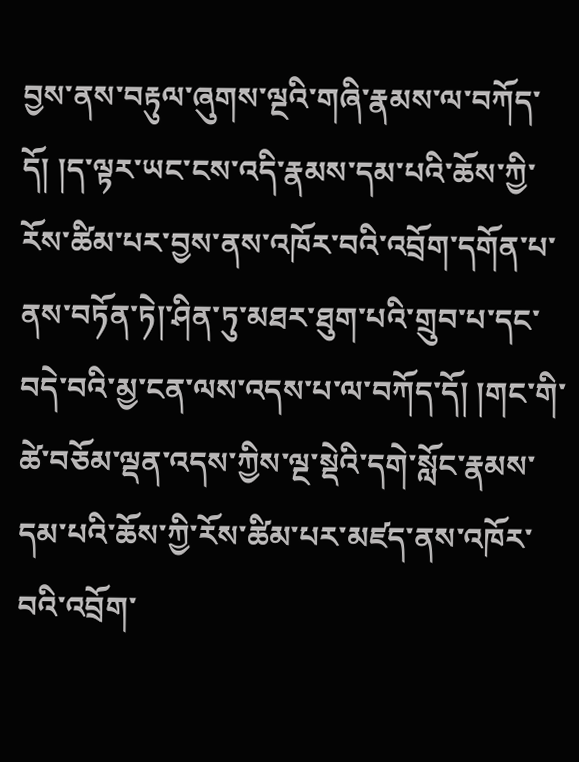བྱས་ནས་བརྟུལ་ཞུགས་ལྔའི་གཞི་རྣམས་ལ་བཀོད་དོ། །ད་ལྟར་ཡང་ངས་འདི་རྣམས་དམ་པའི་ཆོས་ཀྱི་རོས་ཚིམ་པར་བྱས་ནས་འཁོར་བའི་འབྲོག་དགོན་པ་ནས་བཏོན་ཏེ།་ཤིན་ཏུ་མཐར་ཐུག་པའི་གྲུབ་པ་དང་བདེ་བའི་མྱ་ངན་ལས་འདས་པ་ལ་བཀོད་དོ། །གང་གི་ཚེ་བཅོམ་ལྡན་འདས་ཀྱིས་ལྔ་སྡེའི་དགེ་སློང་རྣམས་དམ་པའི་ཆོས་ཀྱི་རོས་ཚིམ་པར་མཛད་ནས་འཁོར་བའི་འབྲོག་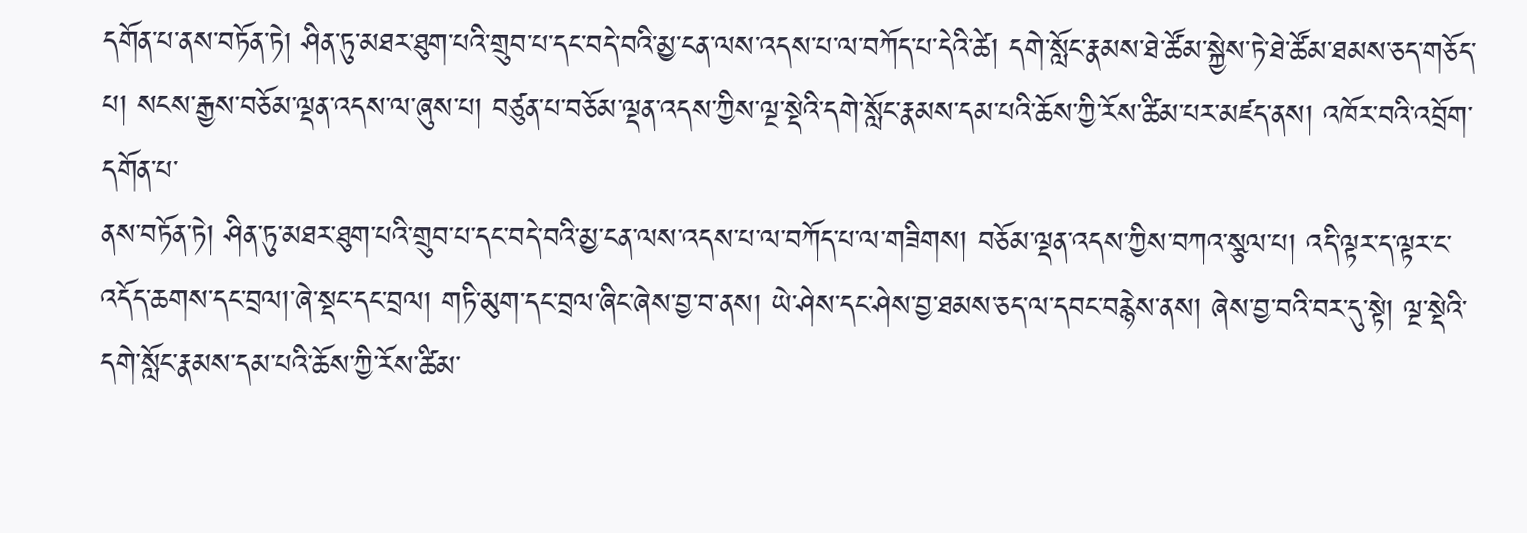དགོན་པ་ནས་བཏོན་ཏེ། ཤིན་ཏུ་མཐར་ཐུག་པའི་གྲུབ་པ་དང་བདེ་བའི་མྱ་ངན་ལས་འདས་པ་ལ་བཀོད་པ་དེའི་ཚེ། དགེ་སློང་རྣམས་ཐེ་ཚོམ་སྐྱེས་ཏེ་ཐེ་ཚོམ་ཐམས་ཅད་གཅོད་པ། སངས་རྒྱས་བཅོམ་ལྡན་འདས་ལ་ཞུས་པ། བཙུན་པ་བཅོམ་ལྡན་འདས་ཀྱིས་ལྔ་སྡེའི་དགེ་སློང་རྣམས་དམ་པའི་ཆོས་ཀྱི་རོས་ཚིམ་པར་མཛད་ནས། འཁོར་བའི་འབྲོག་དགོན་པ་
ནས་བཏོན་ཏེ། ཤིན་ཏུ་མཐར་ཐུག་པའི་གྲུབ་པ་དང་བདེ་བའི་མྱ་ངན་ལས་འདས་པ་ལ་བཀོད་པ་ལ་གཟིགས། བཅོམ་ལྡན་འདས་ཀྱིས་བཀའ་སྩལ་པ། འདི་ལྟར་ད་ལྟར་ང་འདོད་ཆགས་དང་བྲལ།་ཞེ་སྡང་དང་བྲལ། གཏི་མུག་དང་བྲལ་ཞིང་ཞེས་བྱ་བ་ནས། ཡེ་ཤེས་དང་ཤེས་བྱ་ཐམས་ཅད་ལ་དབང་བརྙེས་ནས། ཞེས་བྱ་བའི་བར་དུ་སྟེ། ལྔ་སྡེའི་དགེ་སློང་རྣམས་དམ་པའི་ཆོས་ཀྱི་རོས་ཚིམ་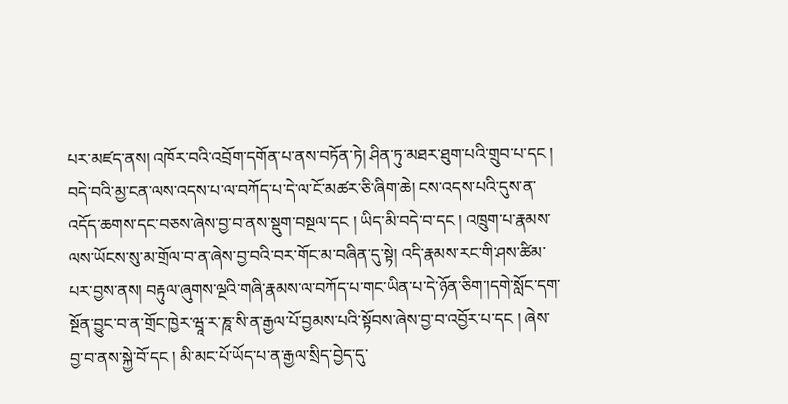པར་མཛད་ནས། འཁོར་བའི་འབྲོག་དགོན་པ་ནས་བཏོན་ཏེ། ཤིན་ཏུ་མཐར་ཐུག་པའི་གྲུབ་པ་དང ། བདེ་བའི་མྱ་ངན་ལས་འདས་པ་ལ་བཀོད་པ་དེ་ལ་ངོ་མཚར་ཅི་ཞིག་ཆེ། ངས་འདས་པའི་དུས་ན་འདོད་ཆགས་དང་བཅས་ཞེས་བྱ་བ་ནས་སྡུག་བསྔལ་དང ། ཡིད་མི་བདེ་བ་དང ། འཁྲུག་པ་རྣམས་ལས་ཡོངས་སུ་མ་གྲོལ་བ་ན་ཞེས་བྱ་བའི་བར་གོང་མ་བཞིན་དུ་སྟེ། འདི་རྣམས་རང་གི་ཤས་ཚིམ་པར་བྱས་ནས། བརྟུལ་ཞུགས་ལྔའི་གཞི་རྣམས་ལ་བཀོད་པ་གང་ཡིན་པ་དེ་ཉོན་ཅིག་།དགེ་སློང་དག་སྔོན་བྱུང་བ་ན་གྲོང་ཁྱེར་ཝཱ་ར་ཎཱ་སི་ན་རྒྱལ་པོ་བྱམས་པའི་སྟོབས་ཞེས་བྱ་བ་འབྱོར་པ་དང ། ཞེས་བྱ་བ་ནས་སྐྱེ་བོ་དང ། མི་མང་པོ་ཡོད་པ་ན་རྒྱལ་སྲིད་བྱེད་དུ་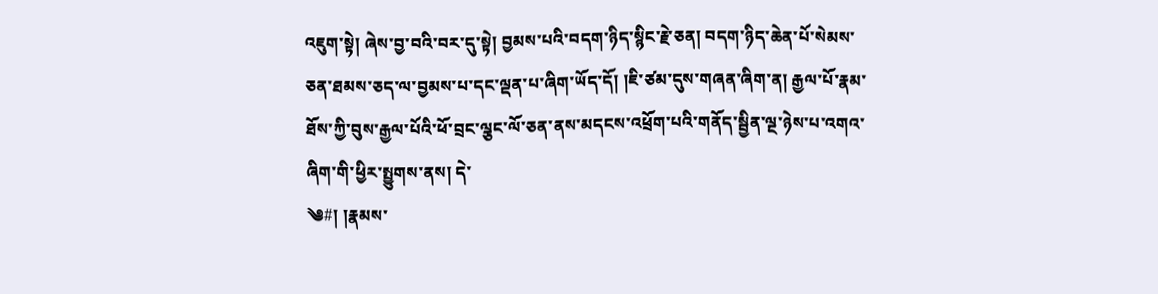འཇུག་སྟེ། ཞེས་བྱ་བའི་བར་དུ་སྟེ། བྱམས་པའི་བདག་ཉིད་སྙིང་རྗེ་ཅན། བདག་ཉིད་ཆེན་པོ་སེམས་ཅན་ཐམས་ཅད་ལ་བྱམས་པ་དང་ལྡན་པ་ཞིག་ཡོད་དོ། །ཇི་ཙམ་དུས་གཞན་ཞིག་ན། རྒྱལ་པོ་རྣམ་ཐོས་ཀྱི་བུས་རྒྱལ་པོའི་ཕོ་བྲང་ལྕང་ལོ་ཅན་ནས་མདངས་འཕྲོག་པའི་གནོད་སྦྱིན་ལྔ་ཉེས་པ་འགའ་ཞིག་གི་ཕྱིར་སྤྱུགས་ནས། དེ་
༄#། །རྣམས་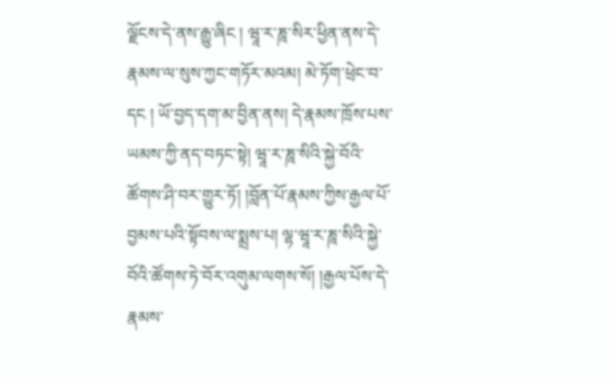ལྗོངས་དེ་ནས་རྒྱུ་ཞིང ། ཝཱ་ར་ཎཱ་སིར་ཕྱིན་ནས་དེ་རྣམས་ལ་སུས་ཀྱང་གཏོར་མའམ། མེ་ཏོག་ཕྲེང་བ་དང ། ཡོ་བྱད་དག་མ་བྱིན་ནས། དེ་རྣམས་ཁྲོས་པས་ཡམས་ཀྱི་ནད་བཏང་སྟེ། ཝཱ་ར་ཎཱ་སིའི་སྐྱེ་བོའི་ཚོགས་ཤི་བར་གྱུར་ཏོ། །བློན་པོ་རྣམས་ཀྱིས་རྒྱལ་པོ་བྱམས་པའི་སྟོབས་ལ་སྨྲས་པ། ལྷ་ཝཱ་ར་ཎཱ་སིའི་སྐྱེ་བོའི་ཚོགས་ཏེ་བོར་འགུམ་ལགས་སོ། །རྒྱལ་པོས་དེ་རྣམས་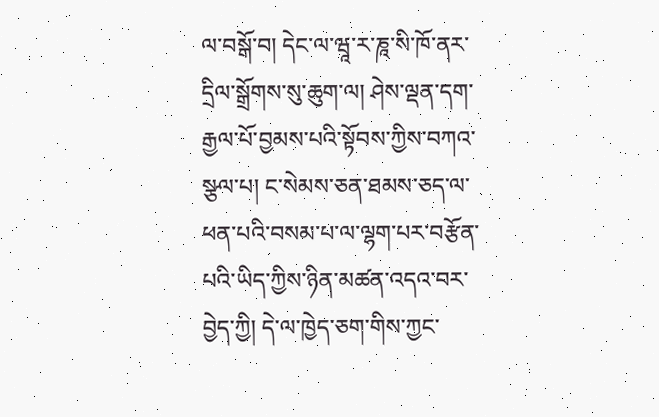ལ་བསྒོ་བ། དེང་ལ་ཝཱ་ར་ཎཱ་སི་ཁོ་ནར་དྲིལ་སྒྲོགས་སུ་ཆུག་ལ། ཤེས་ལྡན་དག་རྒྱལ་པོ་བྱམས་པའི་སྟོབས་ཀྱིས་བཀའ་སྩལ་པ། ང་སེམས་ཅན་ཐམས་ཅད་ལ་ཕན་པའི་བསམ་པ་ལ་ལྷག་པར་བརྩོན་པའི་ཡིད་ཀྱིས་ཉིན་མཚན་འདའ་བར་བྱེད་ཀྱི། དེ་ལ་ཁྱེད་ཅག་གིས་ཀྱང་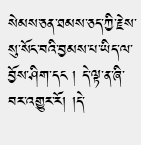སེམས་ཅན་ཐམས་ཅད་ཀྱི་རྗེས་སུ་སོང་བའི་བྱམས་པ་ཡིད་ལ་བྱོས་ཤིག་དང ། དེ་ལྟ་ན་ཞི་བར་འགྱུར་རོ། །དེ་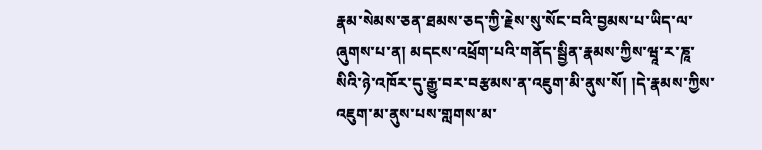རྣམ་སེམས་ཅན་ཐམས་ཅད་ཀྱི་རྗེས་སུ་སོང་བའི་བྱམས་པ་ཡིད་ལ་ཞུགས་པ་ན། མདངས་འཕྲོག་པའི་གནོད་སྦྱིན་རྣམས་ཀྱིས་ཝཱ་ར་ཎཱ་སིའི་ཉེ་འཁོར་དུ་རྒྱུ་བར་བརྩམས་ན་འཇུག་མི་ནུས་སོ། །དེ་རྣམས་ཀྱིས་འཇུག་མ་ནུས་པས་གླགས་མ་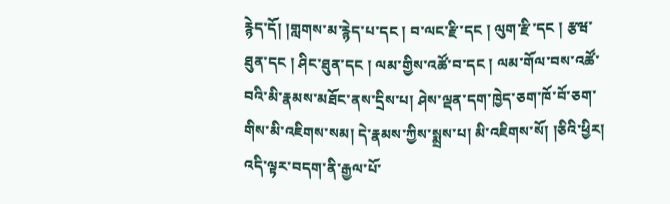རྙེད་དོ། །གླགས་མ་རྙེད་པ་དང ། བ་ལང་རྫི་དང ། ལུག་རྫི་དང ། རྩཝ་ཐུན་དང ། ཤིང་ཐུན་དང ། ལམ་གྱིས་འཚོ་བ་དང ། ལམ་གོལ་བས་འཚོ་བའི་མི་རྣམས་མཐོང་ནས་དྲིས་པ། ཤེས་ལྡན་དག་ཁྱེད་ཅག་ཁོ་བོ་ཅག་གིས་མི་འཇིགས་སམ། དེ་རྣམས་ཀྱིས་སྨྲས་པ། མི་འཇིགས་སོ། །ཅིའི་ཕྱིར། འདི་ལྟར་བདག་ནི་རྒྱལ་པོ་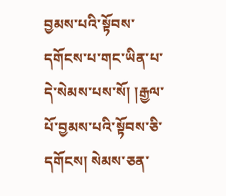བྱམས་པའི་སྟོབས་དགོངས་པ་གང་ཡིན་པ་དེ་སེམས་པས་སོ། །རྒྱལ་པོ་བྱམས་པའི་སྟོབས་ཅི་དགོངས། སེམས་ཅན་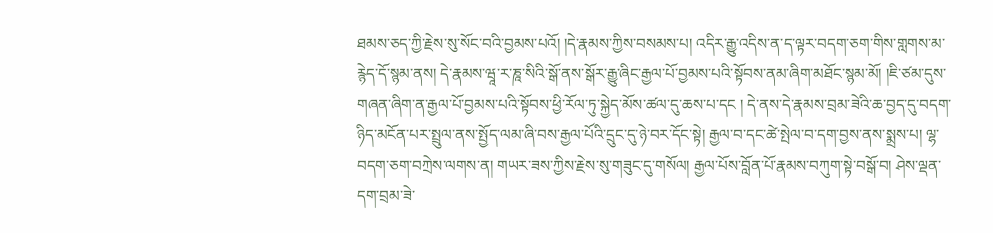ཐམས་ཅད་ཀྱི་རྗེས་སུ་སོང་བའི་བྱམས་པའོ། །དེ་རྣམས་ཀྱིས་བསམས་པ། འདིར་རྒྱུ་འདིས་ན་ད་ལྟར་བདག་ཅག་གིས་གླགས་མ་རྙེད་དོ་སྙམ་ནས། དེ་རྣམས་ཝཱ་ར་ཎཱ་སིའི་སྒོ་ནས་སྒོར་རྒྱུ་ཞིང་རྒྱལ་པོ་བྱམས་པའི་སྟོབས་ནམ་ཞིག་མཐོང་སྙམ་མོ། །ཇི་ཙམ་དུས་གཞན་ཞིག་ན་རྒྱལ་པོ་བྱམས་པའི་སྟོབས་ཕྱི་རོལ་ཏུ་སྐྱེད་མོས་ཚལ་དུ་ཆས་པ་དང ། དེ་ནས་དེ་རྣམས་བྲམ་ཟེའི་ཆ་བྱད་དུ་བདག་ཉིད་མངོན་པར་སྤྲུལ་ནས་སྤྱོད་ལམ་ཞི་བས་རྒྱལ་པོའི་དྲུང་དུ་ཉེ་བར་དོང་སྟེ། རྒྱལ་བ་དང་ཚེ་སྤེལ་བ་དག་བྱས་ནས་སྨྲས་པ། ལྷ་བདག་ཅག་བཀྲེས་ལགས་ན། གཡར་ཟས་ཀྱིས་རྗེས་སུ་གཟུང་དུ་གསོལ། རྒྱལ་པོས་བློན་པོ་རྣམས་བཀུག་སྟེ་བསྒོ་བ། ཤེས་ལྡན་དག་བྲམ་ཟེ་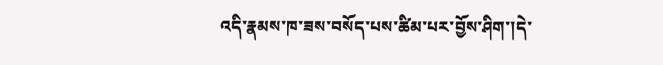འདི་རྣམས་ཁ་ཟས་བསོད་པས་ཚིམ་པར་བྱོས་ཤིག་།དེ་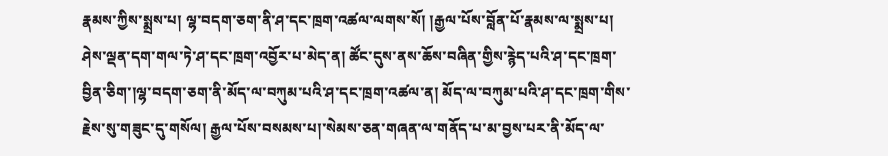རྣམས་ཀྱིས་སྨྲས་པ། ལྷ་བདག་ཅག་ནི་ཤ་དང་ཁྲག་འཚལ་ལགས་སོ། །རྒྱལ་པོས་བློན་པོ་རྣམས་ལ་སྨྲས་པ། ཤེས་ལྡན་དག་གལ་ཏེ་ཤ་དང་ཁྲག་འབྱོར་པ་མེད་ན། ཚོང་དུས་ནས་ཆོས་བཞིན་གྱིས་རྙེད་པའི་ཤ་དང་ཁྲག་བྱིན་ཅིག་།ལྷ་བདག་ཅག་ནི་མོད་ལ་བཀུམ་པའི་ཤ་དང་ཁྲག་འཚལ་ན། མོད་ལ་བཀུམ་པའི་ཤ་དང་ཁྲག་གིས་རྗེས་སུ་གཟུང་དུ་གསོལ། རྒྱལ་པོས་བསམས་པ།་སེམས་ཅན་གཞན་ལ་གནོད་པ་མ་བྱས་པར་ནི་མོད་ལ་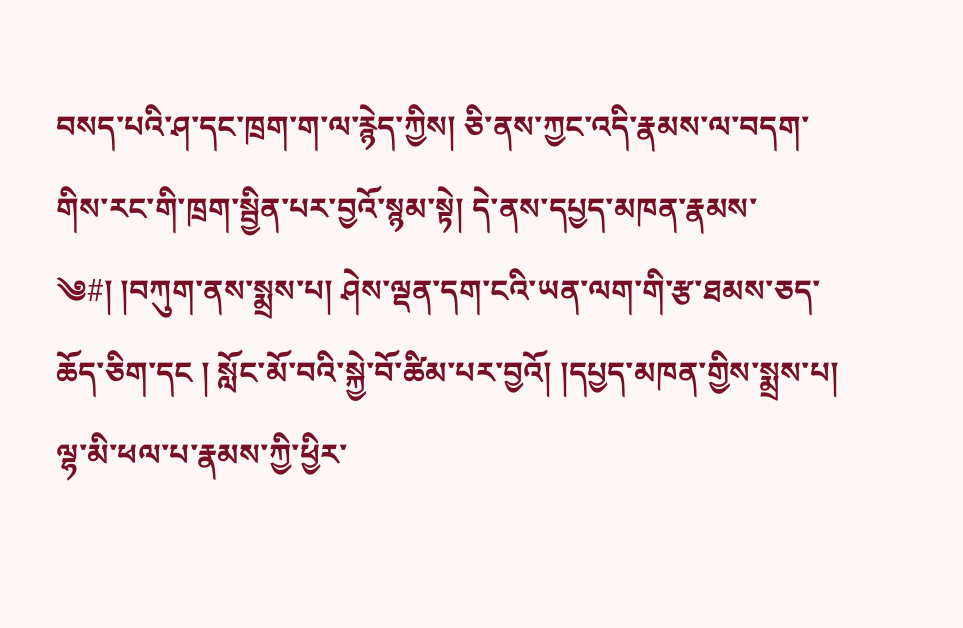བསད་པའི་ཤ་དང་ཁྲག་ག་ལ་རྙེད་ཀྱིས། ཅི་ནས་ཀྱང་འདི་རྣམས་ལ་བདག་གིས་རང་གི་ཁྲག་སྦྱིན་པར་བྱའོ་སྙམ་སྟེ། དེ་ནས་དཔྱད་མཁན་རྣམས་
༄#། །བཀུག་ནས་སྨྲས་པ། ཤེས་ལྡན་དག་ངའི་ཡན་ལག་གི་རྩ་ཐམས་ཅད་ཆོད་ཅིག་དང ། སློང་མོ་བའི་སྐྱེ་བོ་ཚིམ་པར་བྱའོ། །དཔྱད་མཁན་གྱིས་སྨྲས་པ། ལྷ་མི་ཕལ་པ་རྣམས་ཀྱི་ཕྱིར་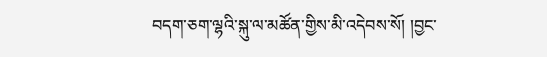བདག་ཅག་ལྷའི་སྐུ་ལ་མཚོན་གྱིས་མི་འདེབས་སོ། །བྱང་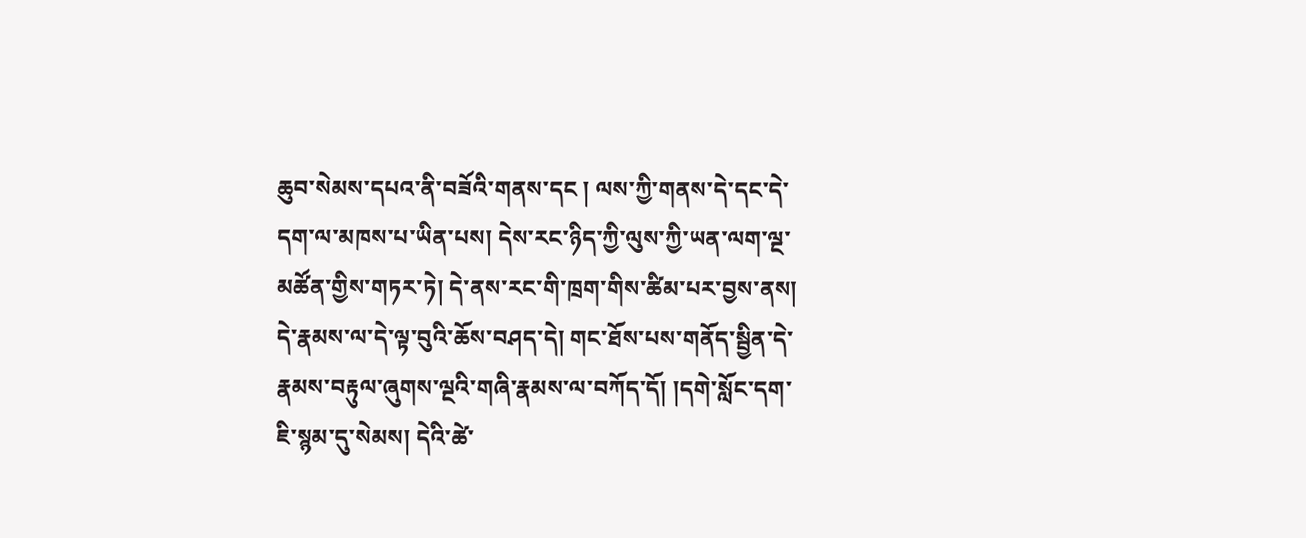ཆུབ་སེམས་དཔའ་ནི་བཟོའི་གནས་དང ། ལས་ཀྱི་གནས་དེ་དང་དེ་དག་ལ་མཁས་པ་ཡིན་པས། དེས་རང་ཉིད་ཀྱི་ལུས་ཀྱི་ཡན་ལག་ལྔ་མཚོན་གྱིས་གཏར་ཏེ། དེ་ནས་རང་གི་ཁྲག་གིས་ཚིམ་པར་བྱས་ནས། དེ་རྣམས་ལ་དེ་ལྟ་བུའི་ཆོས་བཤད་དེ། གང་ཐོས་པས་གནོད་སྦྱིན་དེ་རྣམས་བརྟུལ་ཞུགས་ལྔའི་གཞི་རྣམས་ལ་བཀོད་དོ། །དགེ་སློང་དག་ཇི་སྙམ་དུ་སེམས། དེའི་ཚེ་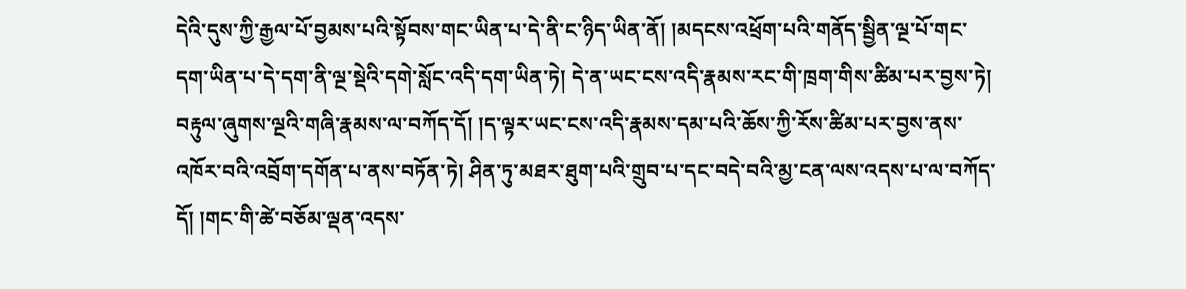དེའི་དུས་ཀྱི་རྒྱལ་པོ་བྱམས་པའི་སྟོབས་གང་ཡིན་པ་དེ་ནི་ང་ཉིད་ཡིན་ནོ། །མདངས་འཕྲོག་པའི་གནོད་སྦྱིན་ལྔ་པོ་གང་དག་ཡིན་པ་དེ་དག་ནི་ལྔ་སྡེའི་དགེ་སློང་འདི་དག་ཡིན་ཏེ། དེ་ན་ཡང་ངས་འདི་རྣམས་རང་གི་ཁྲག་གིས་ཚིམ་པར་བྱས་ཏེ། བརྟུལ་ཞུགས་ལྔའི་གཞི་རྣམས་ལ་བཀོད་དོ། །ད་ལྟར་ཡང་ངས་འདི་རྣམས་དམ་པའི་ཆོས་ཀྱི་རོས་ཚིམ་པར་བྱས་ནས་འཁོར་བའི་འབྲོག་དགོན་པ་ནས་བཏོན་ཏེ། ཤིན་ཏུ་མཐར་ཐུག་པའི་གྲུབ་པ་དང་བདེ་བའི་མྱ་ངན་ལས་འདས་པ་ལ་བཀོད་དོ། །གང་གི་ཚེ་བཅོམ་ལྡན་འདས་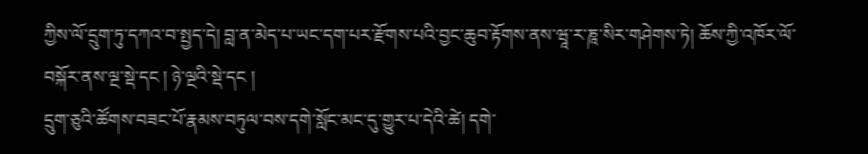ཀྱིས་ལོ་དྲུག་ཏུ་དཀའ་བ་སྤྱད་དེ། བླ་ན་མེད་པ་ཡང་དག་པར་རྫོགས་པའི་བྱང་ཆུབ་རྟོགས་ནས་ཝཱ་ར་ཎཱ་སིར་གཤེགས་ཏེ། ཆོས་ཀྱི་འཁོར་ལོ་བསྐོར་ནས་ལྔ་སྡེ་དང ། ཉེ་ལྔའི་སྡེ་དང །
དྲུག་ཅུའི་ཚོགས་བཟང་པོ་རྣམས་བཏུལ་བས་དགེ་སློང་མང་དུ་གྱུར་པ་དེའི་ཚེ། དགེ་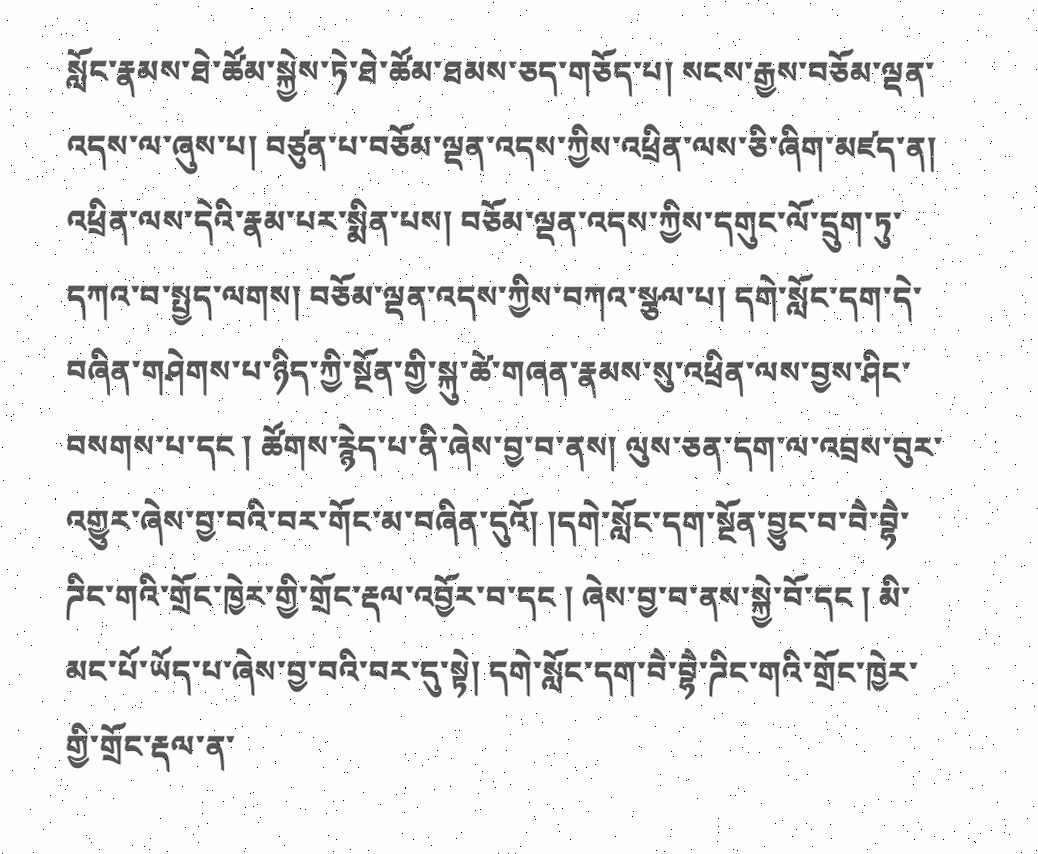སློང་རྣམས་ཐེ་ཚོམ་སྐྱེས་ཏེ་ཐེ་ཚོམ་ཐམས་ཅད་གཅོད་པ། སངས་རྒྱས་བཅོམ་ལྡན་འདས་ལ་ཞུས་པ། བཙུན་པ་བཅོམ་ལྡན་འདས་ཀྱིས་འཕྲིན་ལས་ཅི་ཞིག་མཛད་ན། འཕྲིན་ལས་དེའི་རྣམ་པར་སྨིན་པས། བཅོམ་ལྡན་འདས་ཀྱིས་དགུང་ལོ་དྲུག་ཏུ་དཀའ་བ་སྤྱད་ལགས། བཅོམ་ལྡན་འདས་ཀྱིས་བཀའ་སྩལ་པ། དགེ་སློང་དག་དེ་བཞིན་གཤེགས་པ་ཉིད་ཀྱི་སྔོན་གྱི་སྐུ་ཚེ་གཞན་རྣམས་སུ་འཕྲིན་ལས་བྱས་ཤིང་བསགས་པ་དང ། ཚོགས་རྙེད་པ་ནི་ཞེས་བྱ་བ་ནས། ལུས་ཅན་དག་ལ་འབྲས་བུར་འགྱུར་ཞེས་བྱ་བའི་བར་གོང་མ་བཞིན་དུའོ། །དགེ་སློང་དག་སྔོན་བྱུང་བ་བཻ་བྷཻ་ཌིང་གའི་གྲོང་ཁྱེར་གྱི་གྲོང་རྡལ་འབྱོར་བ་དང ། ཞེས་བྱ་བ་ནས་སྐྱེ་བོ་དང ། མི་མང་པོ་ཡོད་པ་ཞེས་བྱ་བའི་བར་དུ་སྟེ། དགེ་སློང་དག་བཻ་བྷཻ་ཌིང་གའི་གྲོང་ཁྱེར་གྱི་གྲོང་རྡལ་ན་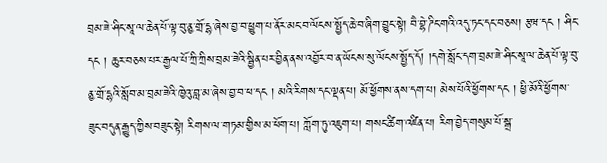བྲམ་ཟེ་ཤིང་སཱ་ལ་ཆེན་པོ་ལྟ་བུ་ནྱ་གྲོ་དྷ་ཞེས་བྱ་བ་ཕྱུག་པ་ནོར་མང་བ་ལོངས་སྤྱོད་ཆེ་བ་ཞིག་བྱུང་སྟེ། བཻ་བྷེ་ཌིང་གའི་འདུ་ཏང་དང་བཅས། རྩཝ་དང ། ཤིང་དང ། ཆུར་བཅས་པར་རྒྱལ་པོ་ཀྲི་ཀྲིས་བྲམ་ཟེའི་སྦྱིན་པར་བྱིན་ནས་འབྱོར་བ་ན་ཡོངས་སུ་ལོངས་སྤྱོད་དོ། །དགེ་སློང་དག་བྲམ་ཟེ་ཤིང་སཱ་ལ་ཆེན་པོ་ལྟ་བུ་ནྱ་གྲོ་དྷའི་སློབ་མ་བྲམ་ཟེའི་ཁྱེའུ་བླ་མ་ཞེས་བྱ་བ་ཕ་དང ། མའི་རིགས་དང་ལྡན་པ། མོ་ཕྱོགས་ནས་དག་པ། མེས་པོའི་ཕྱོགས་དང ། ཕྱི་མོའི་ཕྱོགས་ཟུང་བདུན་རྒྱུད་ཀྱིས་བཟུང་སྟེ། རིགས་ལ་གཏམ་གྱིས་མ་ཕོག་པ། ཀློག་ཏུ་འཇུག་པ། གསང་ཚིག་འཛིན་པ། རིག་བྱེད་གསུམ་པོ་སྒྲ་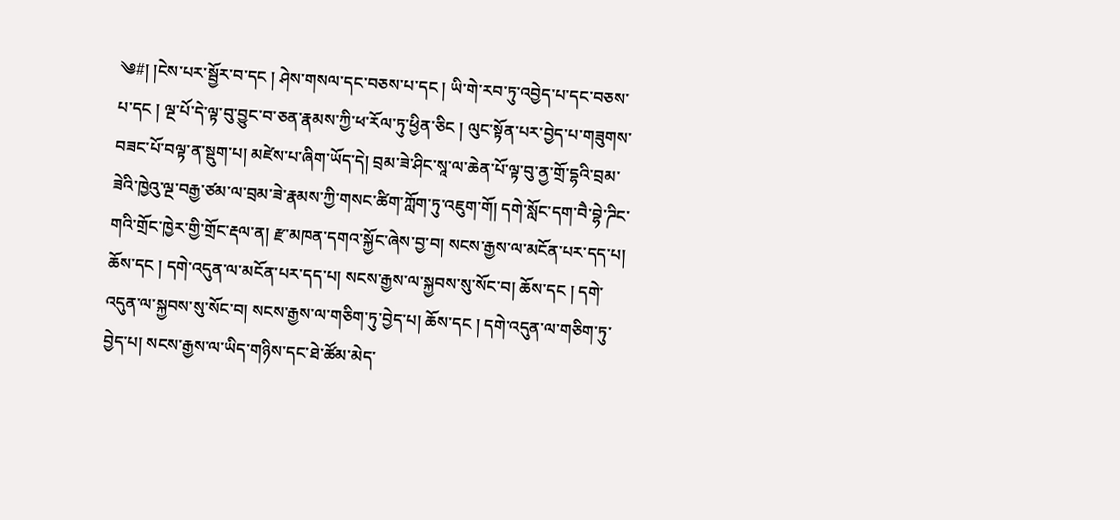༄#། །ངེས་པར་སྦྱོར་བ་དང ། ཤེས་གསལ་དང་བཅས་པ་དང ། ཡི་གེ་རབ་ཏུ་འབྱེད་པ་དང་བཅས་པ་དང ། ལྔ་པོ་དེ་ལྟ་བུ་བྱུང་བ་ཅན་རྣམས་ཀྱི་ཕ་རོལ་ཏུ་ཕྱིན་ཅིང ། ལུང་སྟོན་པར་བྱེད་པ་གཟུགས་བཟང་པོ་བལྟ་ན་སྡུག་པ། མཛེས་པ་ཞིག་ཡོད་དེ། བྲམ་ཟེ་ཤིང་སཱ་ལ་ཆེན་པོ་ལྟ་བུ་ནྱ་གྲོ་དྷའི་བྲམ་ཟེའི་ཁྱེའུ་ལྔ་བརྒྱ་ཙམ་ལ་བྲམ་ཟེ་རྣམས་ཀྱི་གསང་ཚིག་ཀློག་ཏུ་འཇུག་གོ། དགེ་སློང་དག་བཻ་བྷེ་ཌིང་གའི་གྲོང་ཁྱེར་གྱི་གྲོང་རྡལ་ན། རྫ་མཁན་དགའ་སྐྱོང་ཞེས་བྱ་བ། སངས་རྒྱས་ལ་མངོན་པར་དད་པ། ཆོས་དང ། དགེ་འདུན་ལ་མངོན་པར་དད་པ། སངས་རྒྱས་ལ་སྐྱབས་སུ་སོང་བ། ཆོས་དང ། དགེ་འདུན་ལ་སྐྱབས་སུ་སོང་བ། སངས་རྒྱས་ལ་གཅིག་ཏུ་བྱེད་པ། ཆོས་དང ། དགེ་འདུན་ལ་གཅིག་ཏུ་བྱེད་པ། སངས་རྒྱས་ལ་ཡིད་གཉིས་དང་ཐེ་ཚོམ་མེད་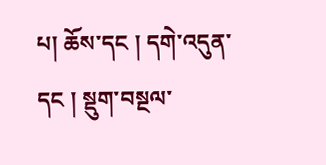པ། ཆོས་དང ། དགེ་འདུན་དང ། སྡུག་བསྔལ་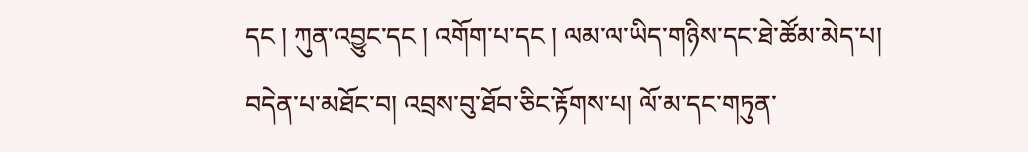དང ། ཀུན་འབྱུང་དང ། འགོག་པ་དང ། ལམ་ལ་ཡིད་གཉིས་དང་ཐེ་ཚོམ་མེད་པ། བདེན་པ་མཐོང་བ། འབྲས་བུ་ཐོབ་ཅིང་རྟོགས་པ། ལོ་མ་དང་གཏུན་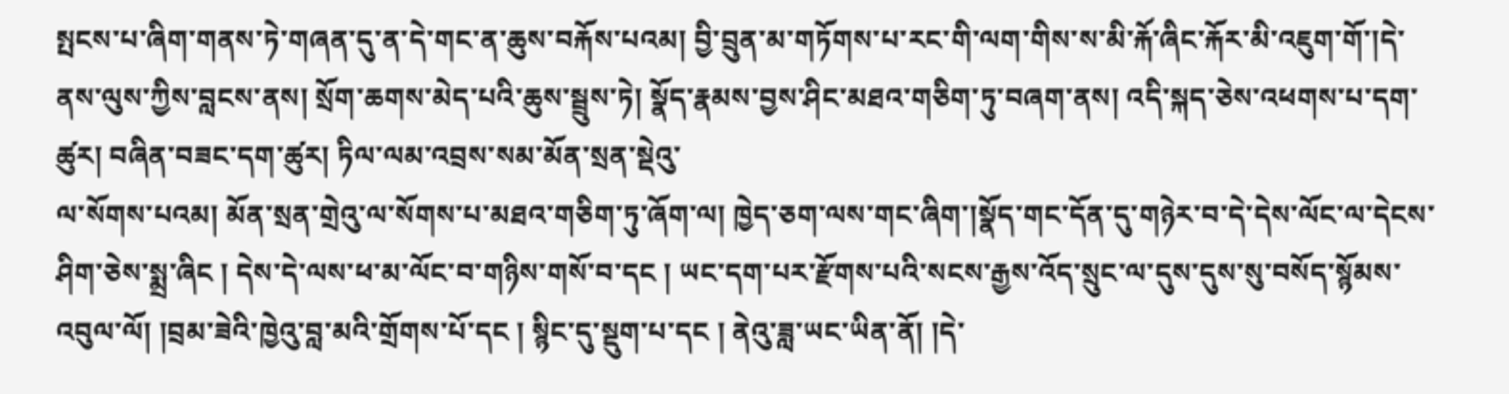སྤངས་པ་ཞིག་གནས་ཏེ་གཞན་དུ་ན་དེ་གང་ན་ཆུས་བརྐོས་པའམ། བྱི་བྲུན་མ་གཏོགས་པ་རང་གི་ལག་གིས་ས་མི་རྐོ་ཞིང་རྐོར་མི་འཇུག་གོ་།དེ་ནས་ལུས་ཀྱིས་བླངས་ནས། སྲོག་ཆགས་མེད་པའི་ཆུས་སྦྲུས་ཏེ། སྣོད་རྣམས་བྱས་ཤིང་མཐའ་གཅིག་ཏུ་བཞག་ནས། འདི་སྐད་ཅེས་འཕགས་པ་དག་ཚུར། བཞིན་བཟང་དག་ཚུར། ཏིལ་ལམ་འབྲས་སམ་མོན་སྲན་སྡེའུ་
ལ་སོགས་པའམ། མོན་སྲན་གྲེའུ་ལ་སོགས་པ་མཐའ་གཅིག་ཏུ་ཞོག་ལ། ཁྱེད་ཅག་ལས་གང་ཞིག་།སྣོད་གང་དོན་དུ་གཉེར་བ་དེ་དེས་ལོང་ལ་དེངས་ཤིག་ཅེས་སྨྲ་ཞིང ། དེས་དེ་ལས་ཕ་མ་ལོང་བ་གཉིས་གསོ་བ་དང ། ཡང་དག་པར་རྫོགས་པའི་སངས་རྒྱས་འོད་སྲུང་ལ་དུས་དུས་སུ་བསོད་སྙོམས་འབུལ་ལོ། །བྲམ་ཟེའི་ཁྱེའུ་བླ་མའི་གྲོགས་པོ་དང ། སྙིང་དུ་སྡུག་པ་དང ། ནེའུ་ཟླ་ཡང་ཡིན་ནོ། །དེ་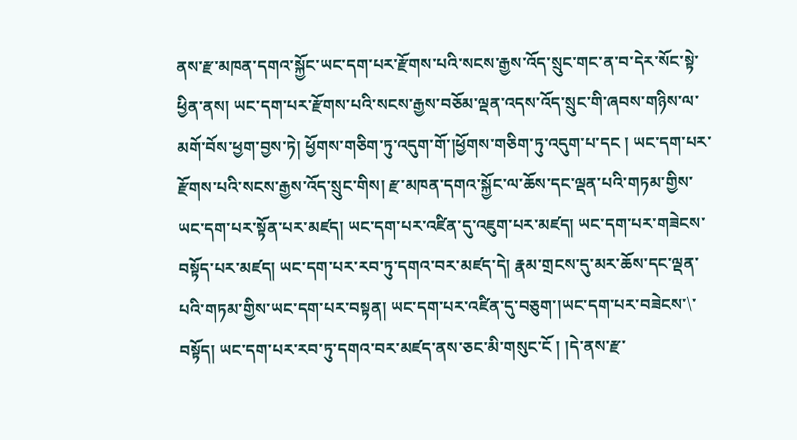ནས་རྫ་མཁན་དགའ་སྐྱོང་ཡང་དག་པར་རྫོགས་པའི་སངས་རྒྱས་འོད་སྲུང་གང་ན་བ་དེར་སོང་སྟེ་ཕྱིན་ནས། ཡང་དག་པར་རྫོགས་པའི་སངས་རྒྱས་བཅོམ་ལྡན་འདས་འོད་སྲུང་གི་ཞབས་གཉིས་ལ་མགོ་བོས་ཕྱག་བྱས་ཏེ། ཕྱོགས་གཅིག་ཏུ་འདུག་གོ་།ཕྱོགས་གཅིག་ཏུ་འདུག་པ་དང ། ཡང་དག་པར་རྫོགས་པའི་སངས་རྒྱས་འོད་སྲུང་གིས། རྫ་མཁན་དགའ་སྐྱོང་ལ་ཆོས་དང་ལྡན་པའི་གཏམ་གྱིས་ཡང་དག་པར་སྟོན་པར་མཛད། ཡང་དག་པར་འཛིན་དུ་འཇུག་པར་མཛད། ཡང་དག་པར་གཟེངས་བསྟོད་པར་མཛད། ཡང་དག་པར་རབ་ཏུ་དགའ་བར་མཛད་དེ། རྣམ་གྲངས་དུ་མར་ཆོས་དང་ལྡན་པའི་གཏམ་གྱིས་ཡང་དག་པར་བསྟན། ཡང་དག་པར་འཛིན་དུ་བཅུག་།ཡང་དག་པར་བཟེངས་\་བསྟོད། ཡང་དག་པར་རབ་ཏུ་དགའ་བར་མཛད་ནས་ཅང་མི་གསུང་ངོ ། །དེ་ནས་རྫ་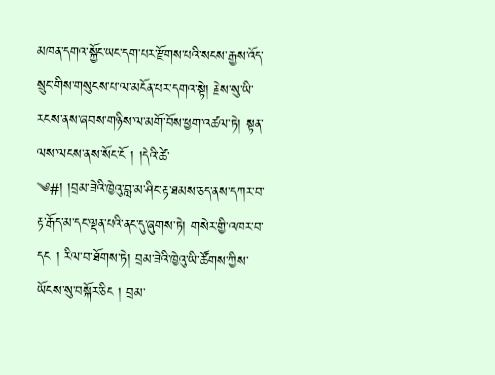མཁན་དགའ་སྐྱོང་ཡང་དག་པར་རྫོགས་པའི་སངས་རྒྱས་འོད་སྲུང་གིས་གསུངས་པ་ལ་མངོན་པར་དགའ་སྟེ། རྗེས་སུ་ཡི་རངས་ནས་ཞབས་གཉིས་ལ་མགོ་བོས་ཕྱག་འཚལ་ཏེ། སྟན་ལས་ལངས་ནས་སོང་ངོ ། །དེའི་ཚེ་
༄#། །བྲམ་ཟེའི་ཁྱེའུ་བླ་མ་ཤིང་རྟ་ཐམས་ཅད་ནས་དཀར་བ་རྟ་རྒོད་མ་དང་ལྡན་པའི་ནང་དུ་ཞུགས་ཏེ། གསེར་གྱི་འཁར་བ་དང ། རིལ་བ་ཐོགས་ཏེ། བྲམ་ཟེའི་ཁྱེའུ་ཡི་ཚོགས་ཀྱིས་ཡོངས་སུ་བསྐོར་ཅིང ། བྲམ་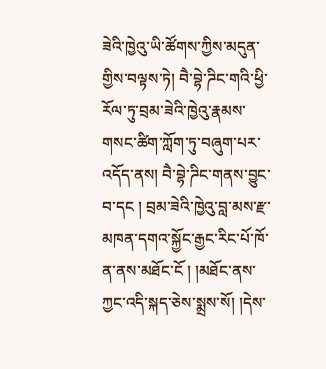ཟེའི་ཁྱེའུ་ཡི་ཚོགས་ཀྱིས་མདུན་གྱིས་བལྟས་ཏེ། བཻ་བྷེ་ཌིང་གའི་ཕྱི་རོལ་ཏུ་བྲམ་ཟེའི་ཁྱེའུ་རྣམས་གསང་ཚིག་ཀློག་ཏུ་བཞུག་པར་འདོད་ནས། བཻ་བྷེ་ཌིང་གནས་བྱུང་བ་དང ། བྲམ་ཟེའི་ཁྱེའུ་བླ་མས་རྫ་མཁན་དགའ་སྐྱོང་རྒྱང་རིང་པོ་ཁོ་ན་ནས་མཐོང་ངོ ། །མཐོང་ནས་ཀྱང་འདི་སྐད་ཅེས་སྨྲས་སོ། །དེས་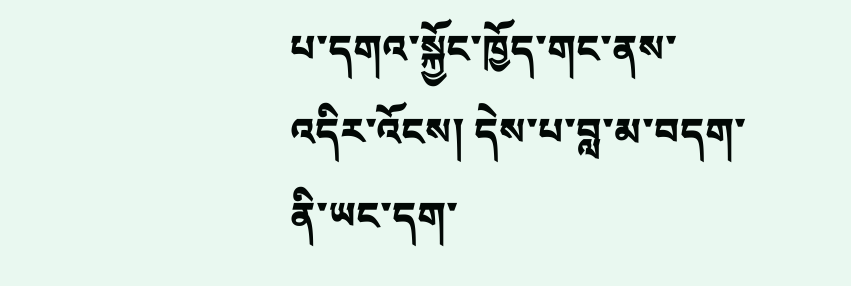པ་དགའ་སྐྱོང་ཁྱོད་གང་ནས་འདིར་འོངས། དེས་པ་བླ་མ་བདག་ནི་ཡང་དག་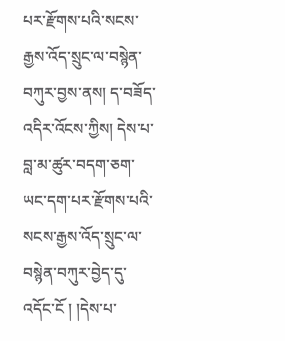པར་རྫོགས་པའི་སངས་རྒྱས་འོད་སྲུང་ལ་བསྙེན་བཀུར་བྱས་ནས། ད་བཟོད་འདིར་འོངས་ཀྱིས། དེས་པ་བླ་མ་ཚུར་བདག་ཅག་ཡང་དག་པར་རྫོགས་པའི་སངས་རྒྱས་འོད་སྲུང་ལ་བསྙེན་བཀུར་བྱེད་དུ་འདོང་ངོ ། །དེས་པ་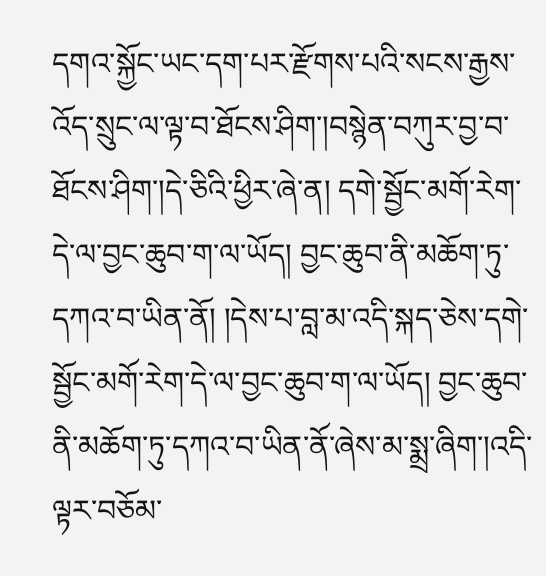དགའ་སྐྱོང་ཡང་དག་པར་རྫོགས་པའི་སངས་རྒྱས་འོད་སྲུང་ལ་ལྟ་བ་ཐོངས་ཤིག་།བསྙེན་བཀུར་བྱ་བ་ཐོངས་ཤིག་།དེ་ཅིའི་ཕྱིར་ཞེ་ན། དགེ་སྦྱོང་མགོ་རེག་དེ་ལ་བྱང་ཆུབ་ག་ལ་ཡོད། བྱང་ཆུབ་ནི་མཆོག་ཏུ་དཀའ་བ་ཡིན་ནོ། །དེས་པ་བླ་མ་འདི་སྐད་ཅེས་དགེ་སྦྱོང་མགོ་རེག་དེ་ལ་བྱང་ཆུབ་ག་ལ་ཡོད། བྱང་ཆུབ་ནི་མཆོག་ཏུ་དཀའ་བ་ཡིན་ནོ་ཞེས་མ་སྨྲ་ཞིག་།འདི་ལྟར་བཅོམ་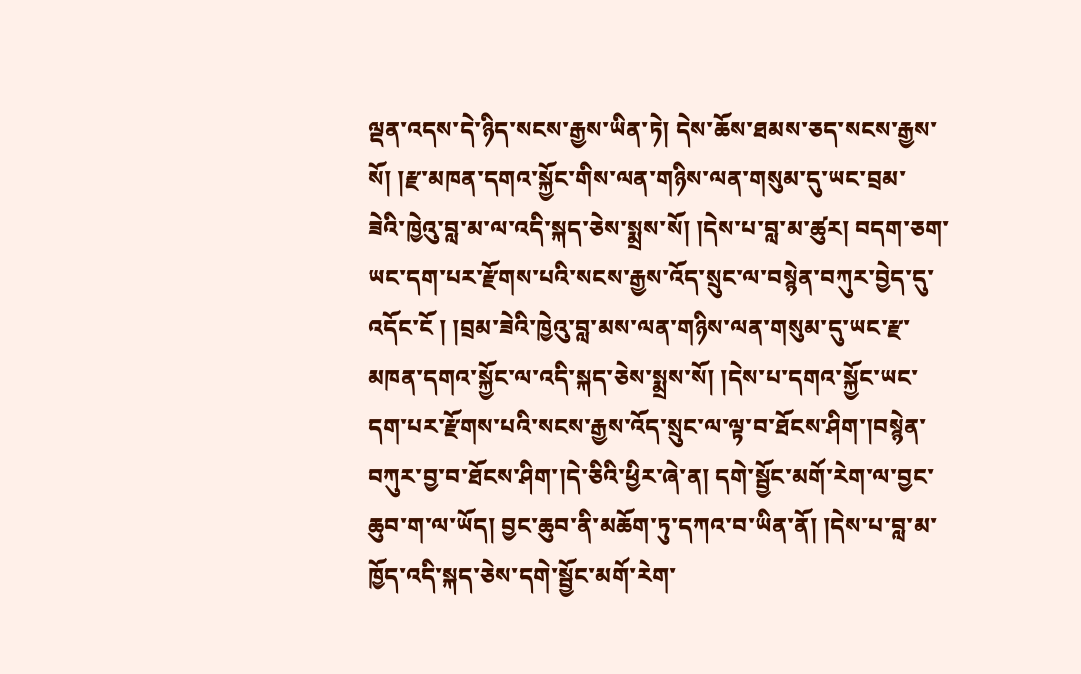ལྡན་འདས་དེ་ཉིད་སངས་རྒྱས་ཡིན་ཏེ། དེས་ཆོས་ཐམས་ཅད་སངས་རྒྱས་སོ། །རྫ་མཁན་དགའ་སྐྱོང་གིས་ལན་གཉིས་ལན་གསུམ་དུ་ཡང་བྲམ་
ཟེའི་ཁྱེའུ་བླ་མ་ལ་འདི་སྐད་ཅེས་སྨྲས་སོ། །དེས་པ་བླ་མ་ཚུར། བདག་ཅག་ཡང་དག་པར་རྫོགས་པའི་སངས་རྒྱས་འོད་སྲུང་ལ་བསྙེན་བཀུར་བྱེད་དུ་འདོང་ངོ ། །བྲམ་ཟེའི་ཁྱེའུ་བླ་མས་ལན་གཉིས་ལན་གསུམ་དུ་ཡང་རྫ་མཁན་དགའ་སྐྱོང་ལ་འདི་སྐད་ཅེས་སྨྲས་སོ། །དེས་པ་དགའ་སྐྱོང་ཡང་དག་པར་རྫོགས་པའི་སངས་རྒྱས་འོད་སྲུང་ལ་ལྟ་བ་ཐོངས་ཤིག་།བསྙེན་བཀུར་བྱ་བ་ཐོངས་ཤིག་།དེ་ཅིའི་ཕྱིར་ཞེ་ན། དགེ་སྦྱོང་མགོ་རེག་ལ་བྱང་ཆུབ་ག་ལ་ཡོད། བྱང་ཆུབ་ནི་མཆོག་ཏུ་དཀའ་བ་ཡིན་ནོ། །དེས་པ་བླ་མ་ཁྱོད་འདི་སྐད་ཅེས་དགེ་སྦྱོང་མགོ་རེག་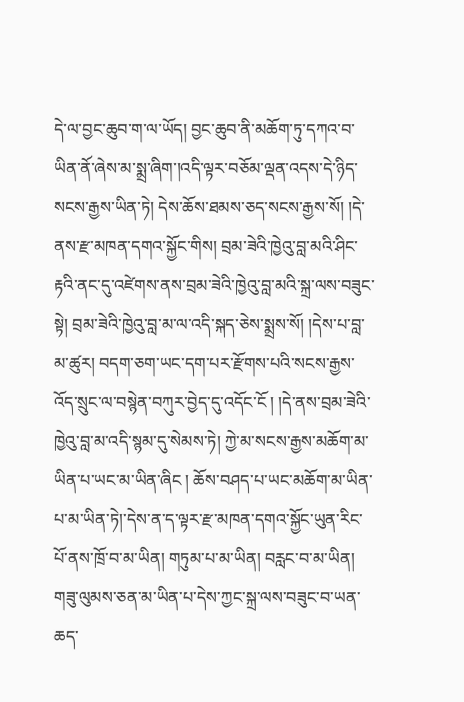དེ་ལ་བྱང་ཆུབ་ག་ལ་ཡོད། བྱང་ཆུབ་ནི་མཆོག་ཏུ་དཀའ་བ་ཡིན་ནོ་ཞེས་མ་སྨྲ་ཞིག་།འདི་ལྟར་བཅོམ་ལྡན་འདས་དེ་ཉིད་སངས་རྒྱས་ཡིན་ཏེ། དེས་ཆོས་ཐམས་ཅད་སངས་རྒྱས་སོ། །དེ་ནས་རྫ་མཁན་དགའ་སྐྱོང་གིས། བྲམ་ཟེའི་ཁྱེའུ་བླ་མའི་ཤིང་རྟའི་ནང་དུ་འཛེགས་ནས་བྲམ་ཟེའི་ཁྱེའུ་བླ་མའི་སྐྲ་ལས་བཟུང་སྟེ། བྲམ་ཟེའི་ཁྱེའུ་བླ་མ་ལ་འདི་སྐད་ཅེས་སྨྲས་སོ། །དེས་པ་བླ་མ་ཚུར། བདག་ཅག་ཡང་དག་པར་རྫོགས་པའི་སངས་རྒྱས་འོད་སྲུང་ལ་བསྙེན་བཀུར་བྱེད་དུ་འདོང་ངོ ། །དེ་ནས་བྲམ་ཟེའི་ཁྱེའུ་བླ་མ་འདི་སྙམ་དུ་སེམས་ཏེ། ཀྱེ་མ་སངས་རྒྱས་མཆོག་མ་ཡིན་པ་ཡང་མ་ཡིན་ཞིང ། ཆོས་བཤད་པ་ཡང་མཆོག་མ་ཡིན་པ་མ་ཡིན་ཏེ།་དེས་ན་ད་ལྟར་རྫ་མཁན་དགའ་སྐྱོང་ཡུན་རིང་པོ་ནས་ཁྲོ་བ་མ་ཡིན། གཏུམ་པ་མ་ཡིན། བརླང་བ་མ་ཡིན། གཟུ་ལུམས་ཅན་མ་ཡིན་པ་དེས་ཀྱང་སྐྲ་ལས་བཟུང་བ་ཡན་ཆད་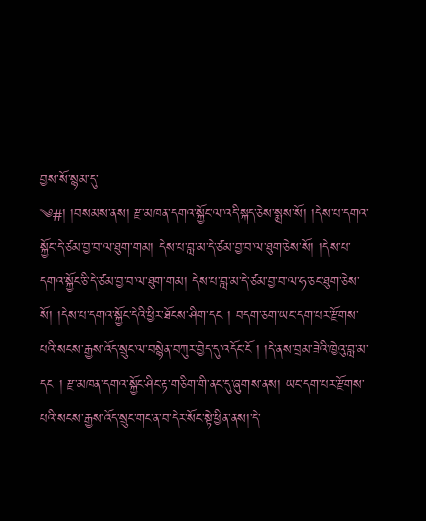བྱས་སོ་སྙམ་དུ་
༄#། །བསམས་ནས། རྫ་མཁན་དགའ་སྐྱོང་ལ་འདི་སྐད་ཅེས་སྨྲས་སོ། །དེས་པ་དགའ་སྐྱོང་དེ་ཙམ་བྱ་བ་ལ་ཐུག་གམ། དེས་པ་བླ་མ་དེ་ཙམ་བྱ་བ་ལ་ཐུག་ཅེས་སོ། །དེས་པ་དགའ་སྐྱོང་ཅི་དེ་ཙམ་བྱ་བ་ལ་ཐུག་གམ། དེས་པ་བླ་མ་དེ་ཙམ་བྱ་བ་ལ་ཧ་ཅང་ཐུག་ཅེས་སོ། །དེས་པ་དགའ་སྐྱོང་དེའི་ཕྱིར་ཐོངས་ཤིག་དང ། བདག་ཅག་ཡང་དག་པར་རྫོགས་པའི་སངས་རྒྱས་འོད་སྲུང་ལ་བསྙེན་བཀུར་བྱེད་དུ་འདོང་ངོ ། །དེ་ནས་བྲམ་ཟེའི་ཁྱེའུ་བླ་མ་དང ། རྫ་མཁན་དགའ་སྐྱོང་ཤིང་རྟ་གཅིག་གི་ནང་དུ་ཞུགས་ནས། ཡང་དག་པར་རྫོགས་པའི་སངས་རྒྱས་འོད་སྲུང་གང་ན་བ་དེར་སོང་སྟེ་ཕྱིན་ནས།་དེ་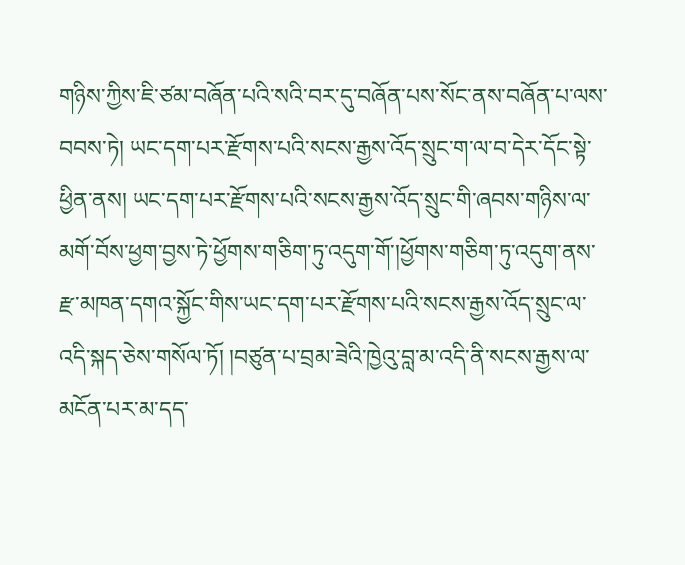གཉིས་ཀྱིས་ཇི་ཙམ་བཞོན་པའི་སའི་བར་དུ་བཞོན་པས་སོང་ནས་བཞོན་པ་ལས་བབས་ཏེ། ཡང་དག་པར་རྫོགས་པའི་སངས་རྒྱས་འོད་སྲུང་ག་ལ་བ་དེར་དོང་སྟེ་ཕྱིན་ནས། ཡང་དག་པར་རྫོགས་པའི་སངས་རྒྱས་འོད་སྲུང་གི་ཞབས་གཉིས་ལ་མགོ་བོས་ཕྱག་བྱས་ཏེ་ཕྱོགས་གཅིག་ཏུ་འདུག་གོ་།ཕྱོགས་གཅིག་ཏུ་འདུག་ནས་རྫ་མཁན་དགའ་སྐྱོང་གིས་ཡང་དག་པར་རྫོགས་པའི་སངས་རྒྱས་འོད་སྲུང་ལ་འདི་སྐད་ཅེས་གསོལ་ཏོ། །བཙུན་པ་བྲམ་ཟེའི་ཁྱེའུ་བླ་མ་འདི་ནི་སངས་རྒྱས་ལ་མངོན་པར་མ་དད་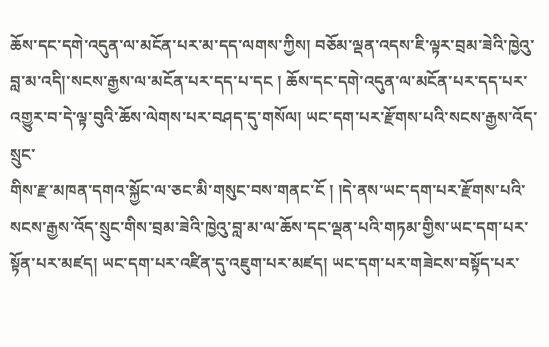ཆོས་དང་དགེ་འདུན་ལ་མངོན་པར་མ་དད་ལགས་ཀྱིས། བཅོམ་ལྡན་འདས་ཇི་ལྟར་བྲམ་ཟེའི་ཁྱེའུ་བླ་མ་འདི།་སངས་རྒྱས་ལ་མངོན་པར་དད་པ་དང ། ཆོས་དང་དགེ་འདུན་ལ་མངོན་པར་དད་པར་འགྱུར་བ་དེ་ལྟ་བུའི་ཆོས་ལེགས་པར་བཤད་དུ་གསོལ། ཡང་དག་པར་རྫོགས་པའི་སངས་རྒྱས་འོད་སྲུང་
གིས་རྫ་མཁན་དགའ་སྐྱོང་ལ་ཅང་མི་གསུང་བས་གནང་ངོ ། །དེ་ནས་ཡང་དག་པར་རྫོགས་པའི་སངས་རྒྱས་འོད་སྲུང་གིས་བྲམ་ཟེའི་ཁྱེའུ་བླ་མ་ལ་ཆོས་དང་ལྡན་པའི་གཏམ་གྱིས་ཡང་དག་པར་སྟོན་པར་མཛད། ཡང་དག་པར་འཛིན་དུ་འཇུག་པར་མཛད། ཡང་དག་པར་གཟེངས་བསྟོད་པར་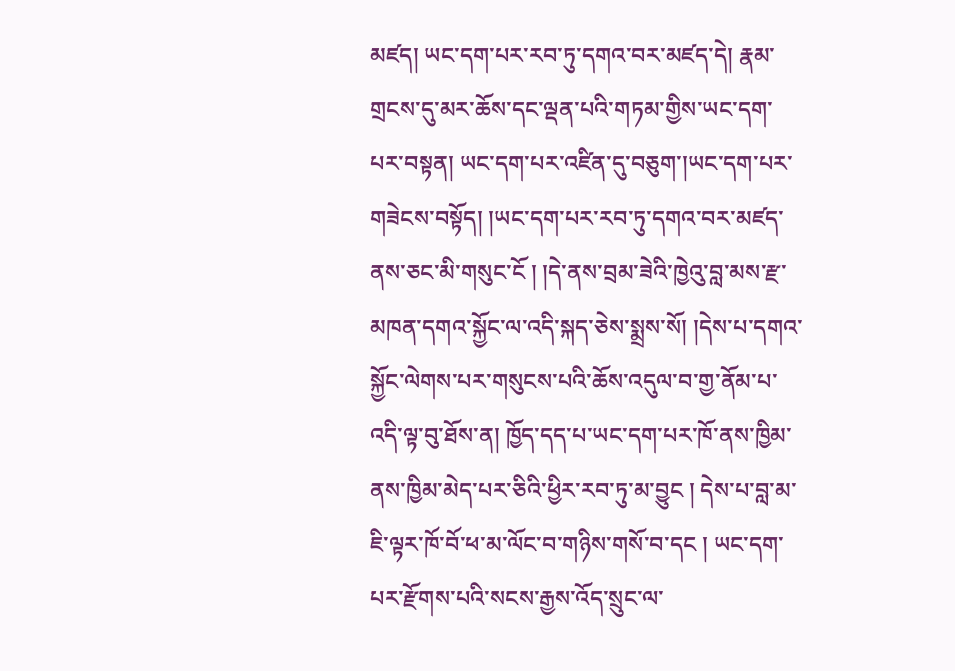མཛད། ཡང་དག་པར་རབ་ཏུ་དགའ་བར་མཛད་དེ། རྣམ་གྲངས་དུ་མར་ཆོས་དང་ལྡན་པའི་གཏམ་གྱིས་ཡང་དག་པར་བསྟན། ཡང་དག་པར་འཛིན་དུ་བཅུག་།ཡང་དག་པར་གཟེངས་བསྟོད། །ཡང་དག་པར་རབ་ཏུ་དགའ་བར་མཛད་ནས་ཅང་མི་གསུང་ངོ ། །དེ་ནས་བྲམ་ཟེའི་ཁྱེའུ་བླ་མས་རྫ་མཁན་དགའ་སྐྱོང་ལ་འདི་སྐད་ཅེས་སྨྲས་སོ། །དེས་པ་དགའ་སྐྱོང་ལེགས་པར་གསུངས་པའི་ཆོས་འདུལ་བ་གྱ་ནོམ་པ་འདི་ལྟ་བུ་ཐོས་ན། ཁྱོད་དད་པ་ཡང་དག་པར་ཁོ་ནས་ཁྱིམ་ནས་ཁྱིམ་མེད་པར་ཅིའི་ཕྱིར་རབ་ཏུ་མ་བྱུང ། དེས་པ་བླ་མ་ཇི་ལྟར་ཁོ་བོ་ཕ་མ་ལོང་བ་གཉིས་གསོ་བ་དང ། ཡང་དག་པར་རྫོགས་པའི་སངས་རྒྱས་འོད་སྲུང་ལ་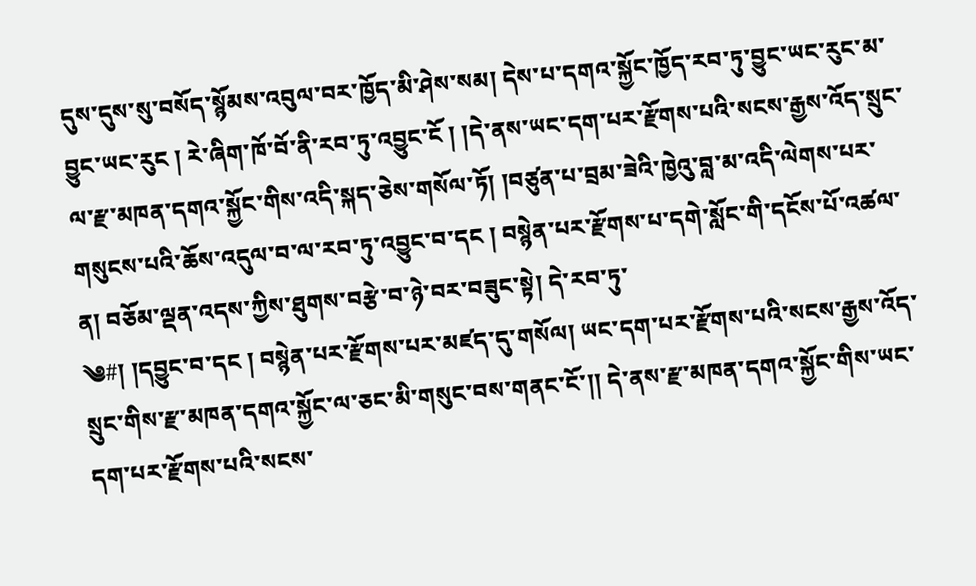དུས་དུས་སུ་བསོད་སྙོམས་འབུལ་བར་ཁྱོད་མི་ཤེས་སམ། དེས་པ་དགའ་སྐྱོང་ཁྱོད་རབ་ཏུ་བྱུང་ཡང་རུང་མ་བྱུང་ཡང་རུང ། རེ་ཞིག་ཁོ་བོ་ནི་རབ་ཏུ་འབྱུང་ངོ ། །དེ་ནས་ཡང་དག་པར་རྫོགས་པའི་སངས་རྒྱས་འོད་སྲུང་ལ་རྫ་མཁན་དགའ་སྐྱོང་གིས་འདི་སྐད་ཅེས་གསོལ་ཏོ། །བཙུན་པ་བྲམ་ཟེའི་ཁྱེའུ་བླ་མ་འདི་ལེགས་པར་གསུངས་པའི་ཆོས་འདུལ་བ་ལ་རབ་ཏུ་འབྱུང་བ་དང ། བསྙེན་པར་རྫོགས་པ་དགེ་སློང་གི་དངོས་པོ་འཚལ་ན། བཅོམ་ལྡན་འདས་ཀྱིས་ཐུགས་བརྩེ་བ་ཉེ་བར་བཟུང་སྟེ། དེ་རབ་ཏུ་
༄#། །དབྱུང་བ་དང ། བསྙེན་པར་རྫོགས་པར་མཛད་དུ་གསོལ། ཡང་དག་པར་རྫོགས་པའི་སངས་རྒྱས་འོད་སྲུང་གིས་རྫ་མཁན་དགའ་སྐྱོང་ལ་ཅང་མི་གསུང་བས་གནང་ངོ་།། དེ་ནས་རྫ་མཁན་དགའ་སྐྱོང་གིས་ཡང་དག་པར་རྫོགས་པའི་སངས་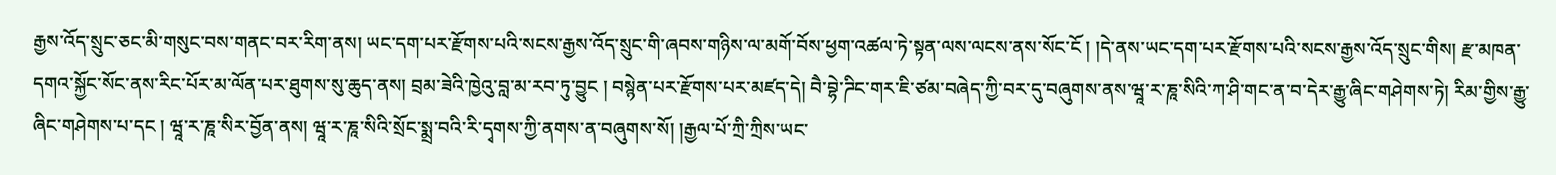རྒྱས་འོད་སྲུང་ཅང་མི་གསུང་བས་གནང་བར་རིག་ནས། ཡང་དག་པར་རྫོགས་པའི་སངས་རྒྱས་འོད་སྲུང་གི་ཞབས་གཉིས་ལ་མགོ་བོས་ཕྱག་འཚལ་ཏེ་སྟན་ལས་ལངས་ནས་སོང་ངོ ། །དེ་ནས་ཡང་དག་པར་རྫོགས་པའི་སངས་རྒྱས་འོད་སྲུང་གིས། རྫ་མཁན་དགའ་སྐྱོང་སོང་ནས་རིང་པོར་མ་ལོན་པར་ཐུགས་སུ་ཆུད་ནས། བྲམ་ཟེའི་ཁྱེའུ་བླ་མ་རབ་ཏུ་བྱུང ། བསྙེན་པར་རྫོགས་པར་མཛད་དེ། བཻ་བྷེ་ཌིང་གར་ཇི་ཙམ་བཞེད་ཀྱི་བར་དུ་བཞུགས་ནས་ཝཱ་ར་ཎཱ་སིའི་ཀ་ཤི་གང་ན་བ་དེར་རྒྱུ་ཞིང་གཤེགས་ཏེ། རིམ་གྱིས་རྒྱུ་ཞིང་གཤེགས་པ་དང ། ཝཱ་ར་ཎཱ་སིར་བྱོན་ནས། ཝཱ་ར་ཎཱ་སིའི་སྲོང་སྨྲ་བའི་རི་དྭགས་ཀྱི་ནགས་ན་བཞུགས་སོ། །རྒྱལ་པོ་ཀྲི་ཀྲིས་ཡང་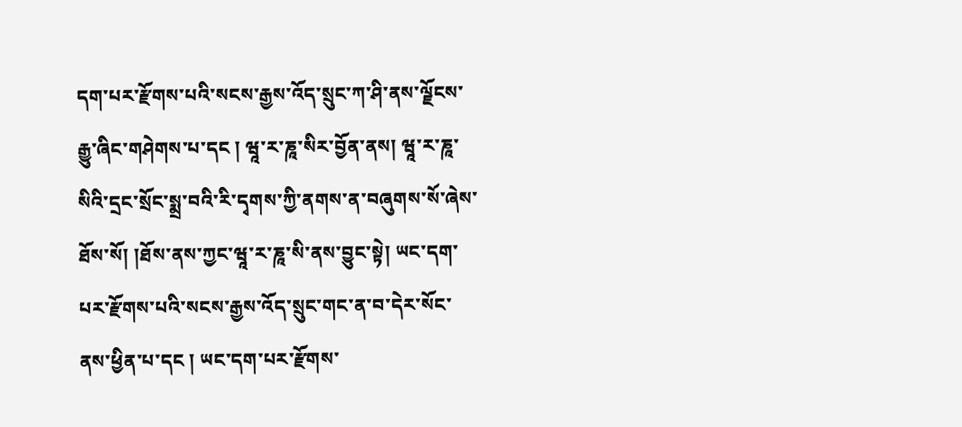དག་པར་རྫོགས་པའི་སངས་རྒྱས་འོད་སྲུང་ཀ་ཤི་ནས་ལྗོངས་རྒྱུ་ཞིང་གཤེགས་པ་དང ། ཝཱ་ར་ཎཱ་སིར་བྱོན་ནས། ཝཱ་ར་ཎཱ་སིའི་དྲང་སྲོང་སྨྲ་བའི་རི་དྭགས་ཀྱི་ནགས་ན་བཞུགས་སོ་ཞེས་ཐོས་སོ། །ཐོས་ནས་ཀྱང་ཝཱ་ར་ཎཱ་སི་ནས་བྱུང་སྟེ། ཡང་དག་པར་རྫོགས་པའི་སངས་རྒྱས་འོད་སྲུང་གང་ན་བ་དེར་སོང་ནས་ཕྱིན་པ་དང ། ཡང་དག་པར་རྫོགས་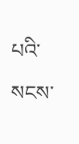པའི་སངས་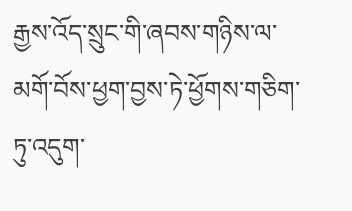རྒྱས་འོད་སྲུང་གི་ཞབས་གཉིས་ལ་མགོ་བོས་ཕྱག་བྱས་ཏེ་ཕྱོགས་གཅིག་ཏུ་འདུག་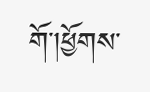གོ་།ཕྱོགས་